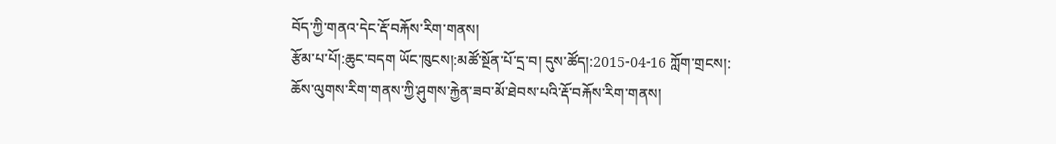བོད་ཀྱི་གནའ་དེང་རྡོ་བརྐོས་རིག་གནས།
རྩོམ་པ་པོ།:ཆུང་བདག ཡོང་ཁུངས།:མཚོ་སྔོན་པོ་དྲ་བ། དུས་ཚོད།:2015-04-16 ཀློག་གྲངས།:
ཆོས་ལུགས་རིག་གནས་ཀྱི་ཤུགས་རྐྱེན་ཟབ་མོ་ཐེབས་པའི་རྡོ་བརྐོས་རིག་གནས།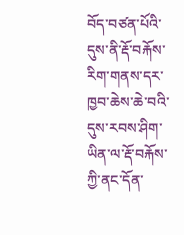བོད་བཙན་པོའི་དུས་ནི་རྡོ་བརྐོས་རིག་གནས་དར་ཁྱབ་ཆེས་ཆེ་བའི་དུས་རབས་ཤིག་ཡིན་ལ་རྡོ་བརྐོས་ཀྱི་ནང་དོན་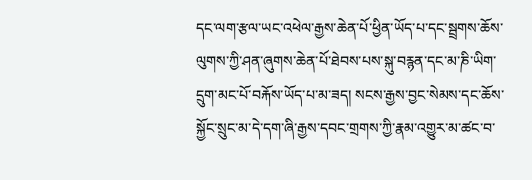དང་ལག་རྩལ་ཡང་འཕེལ་རྒྱས་ཆེན་པོ་ཕྱིན་ཡོད་པ་དང་སྦྲགས་ཆོས་ལུགས་ཀྱི་ཤན་ཞུགས་ཆེན་པོ་ཐེབས་པས་སྐུ་བརྙན་དང་མ་ཎི་ཡིག་དྲུག་མང་པོ་བརྐོས་ཡོད་པ་མ་ཟད། སངས་རྒྱས་བྱང་སེམས་དང་ཆོས་སྐྱོང་སྲུང་མ་དེ་དག་ཞི་རྒྱས་དབང་གྲགས་ཀྱི་རྣམ་འགྱུར་མ་ཚང་བ་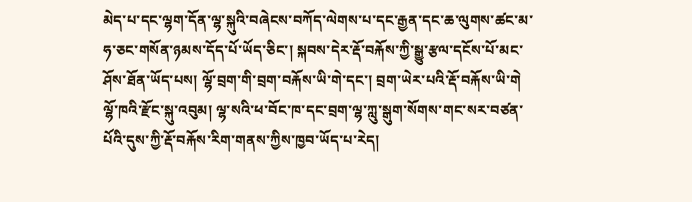མེད་པ་དང་ལྷག་དོན་ལྷ་སྐུའི་བཞེངས་བཀོད་ལེགས་པ་དང་རྒྱན་དང་ཆ་ལུགས་ཚང་མ་ཧ་ཅང་གསོན་ཉམས་དོད་པོ་ཡོད་ཅིང་། སྐབས་དེར་རྡོ་བརྐོས་ཀྱི་སྒྱུ་རྩལ་དངོས་པོ་མང་ཤོས་ཐོན་ཡོད་པས། ལྷོ་བྲག་གི་བྲག་བརྐོས་ཡི་གེ་དང་། བྲག་ཡེར་པའི་རྡོ་བརྐོས་ཡི་གེ  ལྷོ་ཁའི་རྫོང་སྐུ་འབུམ། ལྷ་སའི་ཕ་བོང་ཁ་དང་བྲག་ལྷ་ཀླུ་སྒུག་སོགས་གང་སར་བཙན་པོའི་དུས་ཀྱི་རྡོ་བརྐོས་རིག་གནས་ཀྱིས་ཁྱབ་ཡོད་པ་རེད།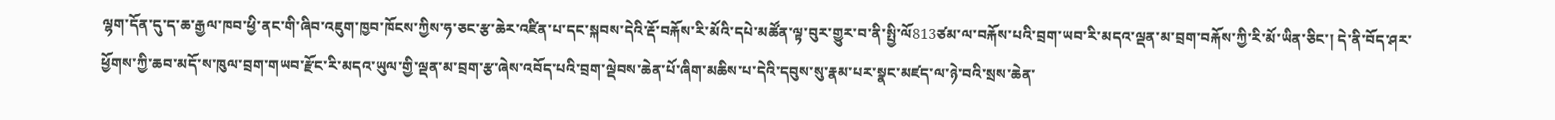ལྷག་དོན་དུ་ད་ཆ་རྒྱལ་ཁབ་ཕྱི་ནང་གི་ཞིབ་འཇུག་ཁྱབ་ཁོངས་ཀྱིས་ཧ་ཅང་རྩ་ཆེར་འཛིན་པ་དང་སྐབས་དེའི་རྡོ་བརྐོས་རི་མོའི་དཔེ་མཚོན་ལྟ་བུར་གྱུར་བ་ནི་སྤྱི་ལོ813ཙམ་ལ་བརྐོས་པའི་བྲག་ཡབ་རི་མདའ་ལྡན་མ་བྲག་བརྐོས་ཀྱི་རི་མོ་ཡིན་ཅིང་། དེ་ནི་བོད་ཤར་ཕྱོགས་ཀྱི་ཆབ་མདོ་ས་ཁུལ་བྲག་གཡབ་རྫོང་རི་མདའ་ཡུལ་གྱི་ལྡན་མ་བྲག་རྩ་ཞེས་འབོད་པའི་བྲག་ལྡེབས་ཆེན་པོ་ཞིག་མཆིས་པ་དེའི་དབུས་སུ་རྣམ་པར་སྣང་མཛད་ལ་ཉེ་བའི་སྲས་ཆེན་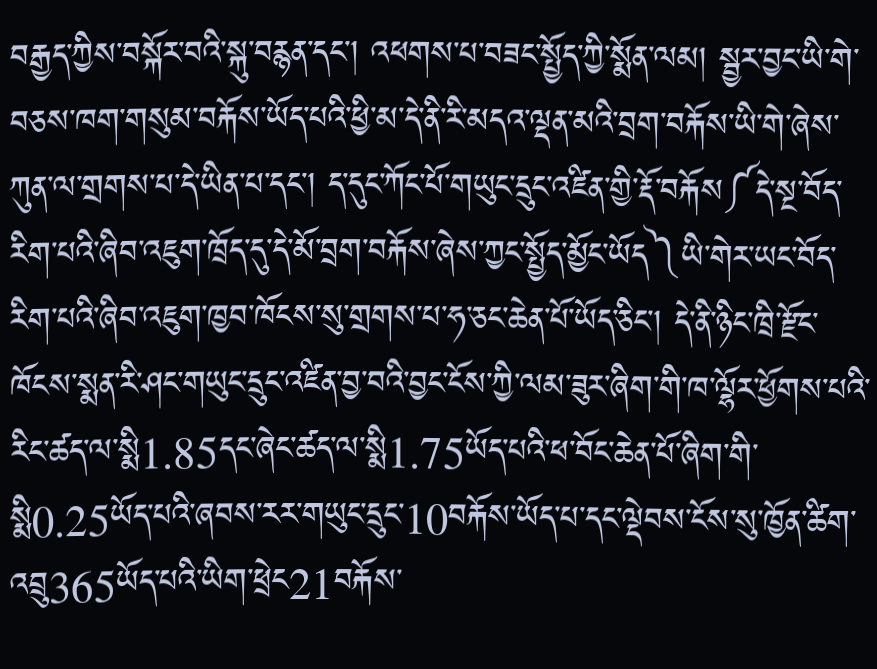བརྒྱད་ཀྱིས་བསྐོར་བའི་སྐུ་བརྙན་དང་། འཕགས་པ་བཟང་སྤྱོད་ཀྱི་སྨོན་ལམ། སྦྱར་བྱང་ཡི་གེ་བཅས་ཁག་གསུམ་བརྐོས་ཡོད་པའི་ཕྱི་མ་དེ་ནི་རི་མདའ་ལྡན་མའི་བྲག་བརྐོས་ཡི་གེ་ཞེས་ཀུན་ལ་གྲགས་པ་དེ་ཡིན་པ་དང་། ད་དུང་ཀོང་པོ་གཡུང་དྲུང་འཛིན་གྱི་རྡོ་བརྐོས༼དེ་སྔ་བོད་རིག་པའི་ཞིབ་འཇུག་ཁྲོད་དུ་དེ་མོ་བྲག་བརྐོས་ཞེས་ཀྱང་སྤྱོད་མྱོང་ཡོད༽ཡི་གེར་ཡང་བོད་རིག་པའི་ཞིབ་འཇུག་ཁྱབ་ཁོངས་སུ་གྲགས་པ་ཧ་ཅང་ཆེན་པོ་ཡོད་ཅིང་། དེ་ནི་ཉིང་ཁྲི་རྫོང་ཁོངས་སྨན་རི་ཤང་གཡུང་དྲུང་འཛིན་བྱ་བའི་བྱང་ངོས་ཀྱི་ལམ་ཟུར་ཞིག་གི་ཁ་ལྷོར་ཕྱོགས་པའི་རིང་ཚད་ལ་སྨི1.85དང་ཞེང་ཚད་ལ་སྨི1.75ཡོད་པའི་ཕ་བོང་ཆེན་པོ་ཞིག་གི་སྨི0.25ཡོད་པའི་ཞབས་རར་གཡུང་དྲུང་10བརྐོས་ཡོད་པ་དང་ལྡེབས་ངོས་སུ་ཁྱོན་ཚིག་འབྲུ365ཡོད་པའི་ཡིག་ཕྲེང21བརྐོས་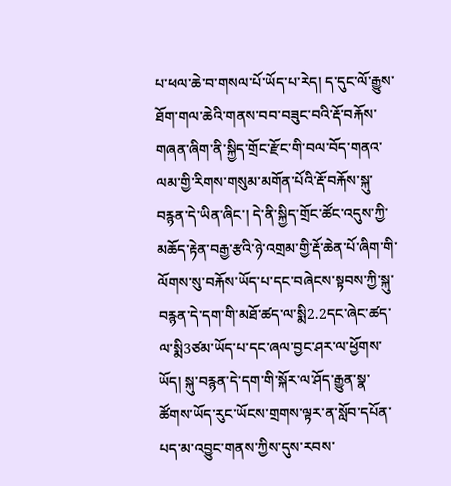པ་ཕལ་ཆེ་བ་གསལ་པོ་ཡོད་པ་རེད། ད་དུང་ལོ་རྒྱུས་ཐོག་གལ་ཆེའི་གནས་བབ་བཟུང་བའི་རྡོ་བརྐོས་གཞན་ཞིག་ནི་སྐྱིད་གྲོང་རྫོང་གི་བལ་བོད་གནའ་ལམ་གྱི་རིགས་གསུམ་མགོན་པོའི་རྡོ་བརྐོས་སྐུ་བརྙན་དེ་ཡིན་ཞིང་། དེ་ནི་སྐྱིད་གྲོང་ཚོང་འདུས་ཀྱི་མཆོད་རྟེན་བརྒྱ་རྩའི་ཉེ་འགྲམ་གྱི་རྡོ་ཆེན་པོ་ཞིག་གི་ལོགས་སུ་བརྐོས་ཡོད་པ་དང་བཞེངས་སྟབས་ཀྱི་སྐུ་བརྙན་དེ་དག་གི་མཐོ་ཚད་ལ་སྨི2.2དང་ཞེང་ཚད་ལ་སྨི3ཙམ་ཡོད་པ་དང་ཞལ་བྱང་ཤར་ལ་ཕྱོགས་ཡོད། སྐུ་བརྙན་དེ་དག་གི་སྐོར་ལ་ཤོད་རྒྱུན་སྣ་ཚོགས་ཡོད་རུང་ཡོངས་གྲགས་ལྟར་ན་སློབ་དཔོན་པད་མ་འབྱུང་གནས་ཀྱིས་དུས་རབས་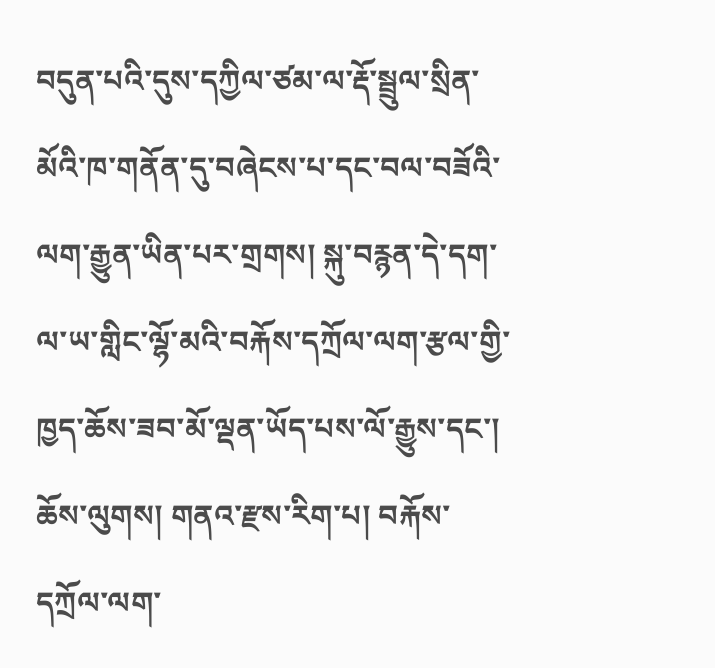བདུན་པའི་དུས་དཀྱིལ་ཙམ་ལ་རྡོ་སྦྲུལ་སྲིན་མོའི་ཁ་གནོན་དུ་བཞེངས་པ་དང་བལ་བཟོའི་ལག་རྒྱུན་ཡིན་པར་གྲགས། སྐུ་བརྙན་དེ་དག་ལ་ཡ་གླིང་ལྷོ་མའི་བརྐོས་དཀྲོལ་ལག་རྩལ་གྱི་ཁྱད་ཆོས་ཟབ་མོ་ལྡན་ཡོད་པས་ལོ་རྒྱུས་དང་། ཆོས་ལུགས། གནའ་རྫས་རིག་པ། བརྐོས་དཀྲོལ་ལག་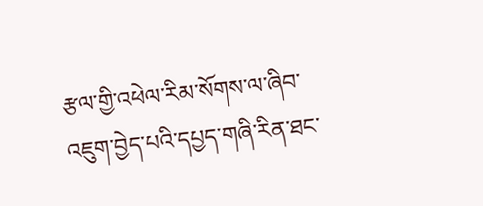རྩལ་གྱི་འཕེལ་རིམ་སོགས་ལ་ཞིབ་འཇུག་བྱེད་པའི་དཔྱད་གཞི་རིན་ཐང་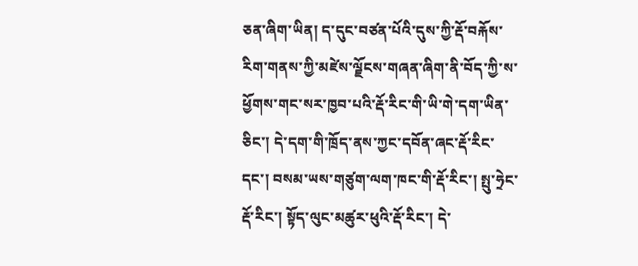ཅན་ཞིག་ཡིན། ད་དུང་བཙན་པོའི་དུས་ཀྱི་རྡོ་བརྐོས་རིག་གནས་ཀྱི་མཛེས་ལྗོངས་གཞན་ཞིག་ནི་བོད་ཀྱི་ས་ཕྱོགས་གང་སར་ཁྱབ་པའི་རྡོ་རིང་གི་ཡི་གེ་དག་ཡིན་ཅིང་། དེ་དག་གི་ཁྲོད་ནས་ཀྱང་དབོན་ཞང་རྡོ་རིང་དང་། བསམ་ཡས་གཙུག་ལག་ཁང་གི་རྡོ་རིང་། སྤུ་ཧྲེང་རྡོ་རིང་། སྟོད་ལུང་མཚུར་ཕུའི་རྡོ་རིང་། དེ་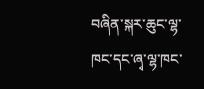བཞིན་སྐར་ཆུང་ལྷ་ཁང་དང་ཞྭ་ལྷ་ཁང་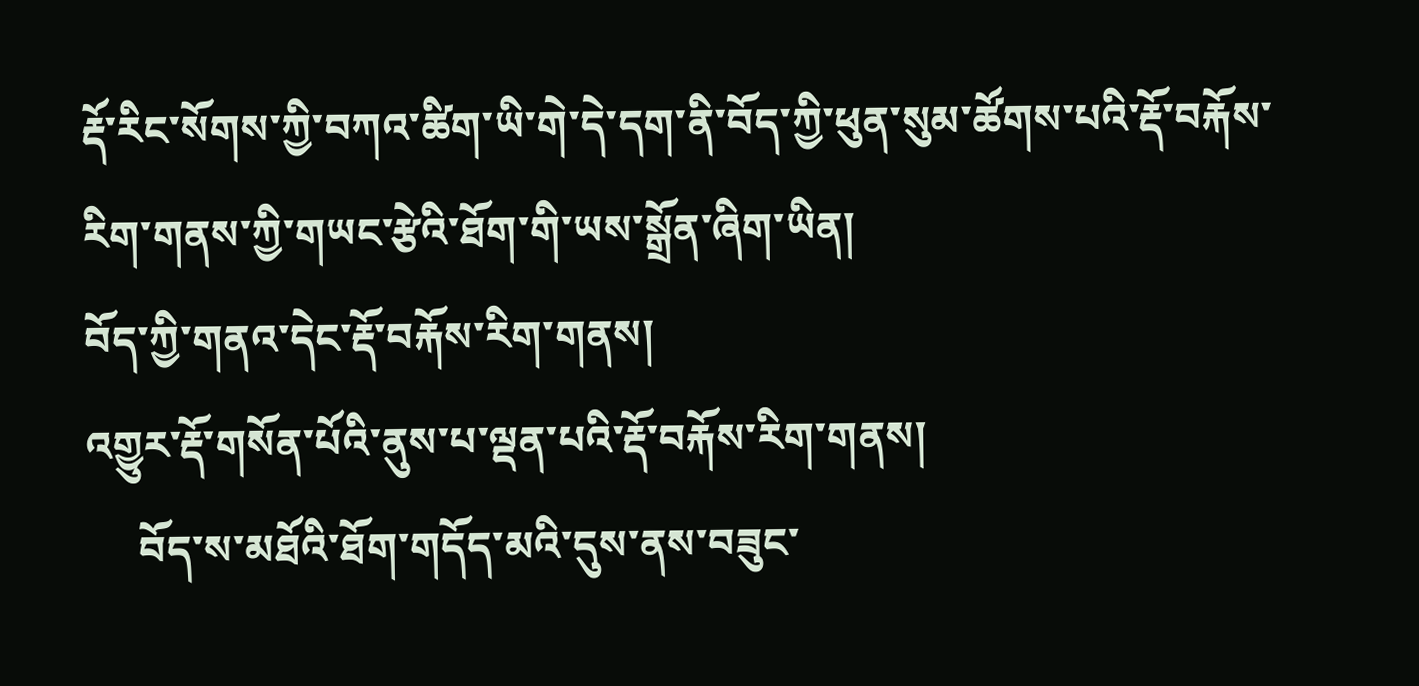རྡོ་རིང་སོགས་ཀྱི་བཀའ་ཚིག་ཡི་གེ་དེ་དག་ནི་བོད་ཀྱི་ཕུན་སུམ་ཚོགས་པའི་རྡོ་བརྐོས་རིག་གནས་ཀྱི་གཡང་རྩེའི་ཐོག་གི་ཡས་སྒྲོན་ཞིག་ཡིན།
བོད་ཀྱི་གནའ་དེང་རྡོ་བརྐོས་རིག་གནས།
འགྱུར་རྡོ་གསོན་པོའི་ནུས་པ་ལྡན་པའི་རྡོ་བརྐོས་རིག་གནས།
     བོད་ས་མཐོའི་ཐོག་གདོད་མའི་དུས་ནས་བཟུང་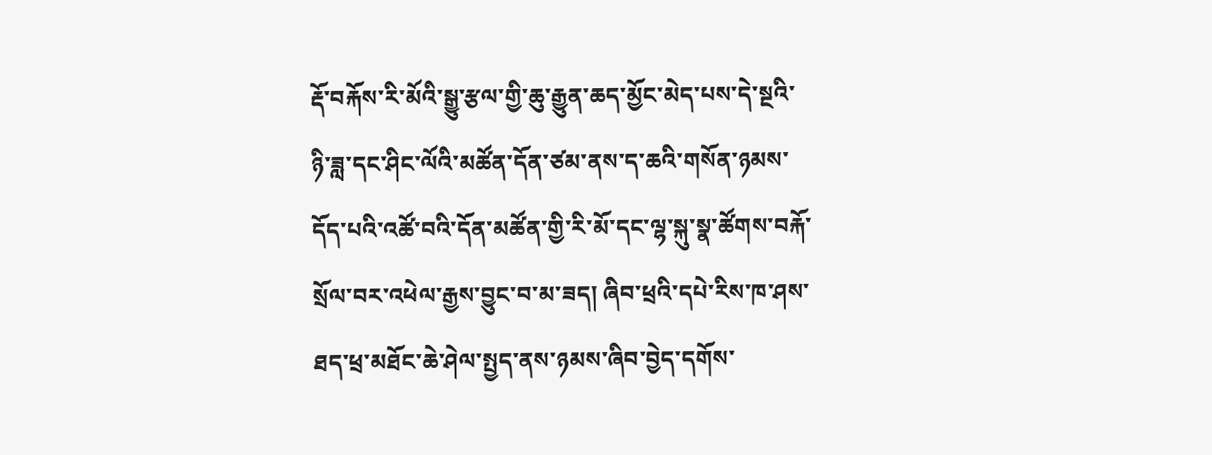རྡོ་བརྐོས་རི་མོའི་སྒྱུ་རྩལ་གྱི་ཆུ་རྒྱུན་ཆད་མྱོང་མེད་པས་དེ་སྔའི་ཉི་ཟླ་དང་ཤིང་ལོའི་མཚོན་དོན་ཙམ་ནས་ད་ཆའི་གསོན་ཉམས་དོད་པའི་འཚོ་བའི་དོན་མཚོན་གྱི་རི་མོ་དང་ལྷ་སྐུ་སྣ་ཚོགས་བརྐོ་སྲོལ་བར་འཕེལ་རྒྱས་བྱུང་བ་མ་ཟད། ཞིབ་ཕྲའི་དཔེ་རིས་ཁ་ཤས་ཐད་ཕྲ་མཐོང་ཆེ་ཤེལ་སྤྱད་ནས་ཉམས་ཞིབ་བྱེད་དགོས་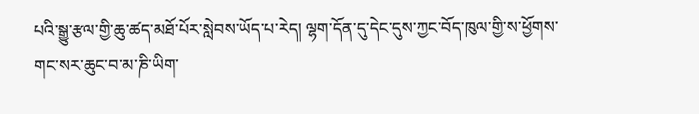པའི་སྒྱུ་རྩལ་གྱི་ཆུ་ཚད་མཐོ་པོར་སླེབས་ཡོད་པ་རེད། ལྷག་དོན་དུ་དེང་དུས་ཀྱང་བོད་ཁུལ་གྱི་ས་ཕྱོགས་གང་སར་ཆུང་བ་མ་ཎི་ཡིག་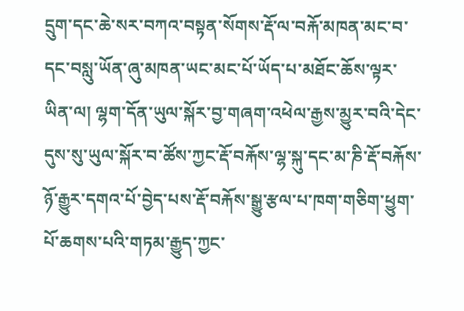དྲུག་དང་ཆེ་སར་བཀའ་བསྟན་སོགས་རྡོ་ལ་བརྐོ་མཁན་མང་བ་དང་བསླུ་ཡོན་ཞུ་མཁན་ཡང་མང་པོ་ཡོད་པ་མཐོང་ཆོས་ལྟར་ཡིན་ལ། ལྷག་དོན་ཡུལ་སྐོར་བྱ་གཞག་འཕེལ་རྒྱས་མྱུར་བའི་དེང་དུས་སུ་ཡུལ་སྐོར་བ་ཚོས་ཀྱང་རྡོ་བརྐོས་ལྷ་སྐུ་དང་མ་ཎི་རྡོ་བརྐོས་ཉོ་རྒྱུར་དགའ་པོ་བྱེད་པས་རྡོ་བརྐོས་སྒྱུ་རྩལ་པ་ཁག་གཅིག་ཕྱུག་པོ་ཆགས་པའི་གཏམ་རྒྱུད་ཀྱང་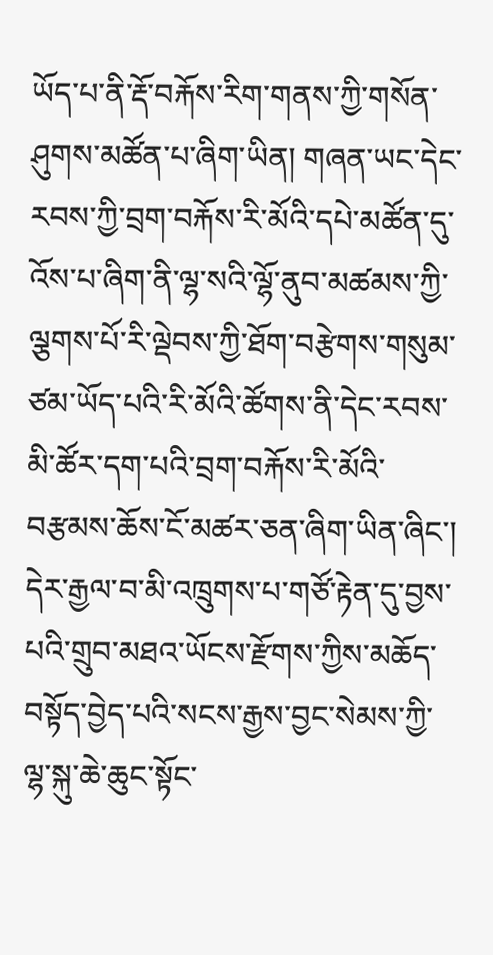ཡོད་པ་ནི་རྡོ་བརྐོས་རིག་གནས་ཀྱི་གསོན་ཤུགས་མཚོན་པ་ཞིག་ཡིན། གཞན་ཡང་དེང་རབས་ཀྱི་བྲག་བརྐོས་རི་མོའི་དཔེ་མཚོན་དུ་འོས་པ་ཞིག་ནི་ལྷ་སའི་ལྷོ་ནུབ་མཚམས་ཀྱི་ལྕགས་པོ་རི་ལྡེབས་ཀྱི་ཐོག་བརྩེགས་གསུམ་ཙམ་ཡོད་པའི་རི་མོའི་ཚོགས་ནི་དེང་རབས་མི་ཚོར་དག་པའི་བྲག་བརྐོས་རི་མོའི་བརྩམས་ཆོས་ངོ་མཚར་ཅན་ཞིག་ཡིན་ཞིང་། དེར་རྒྱལ་བ་མི་འཁྲུགས་པ་གཙོ་རྟེན་དུ་བྱས་པའི་གྲུབ་མཐའ་ཡོངས་རྫོགས་ཀྱིས་མཆོད་བསྟོད་བྱེད་པའི་སངས་རྒྱས་བྱང་སེམས་ཀྱི་ལྷ་སྐུ་ཆེ་ཆུང་སྟོང་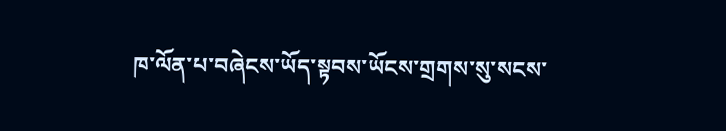ཁ་ལོན་པ་བཞེངས་ཡོད་སྟབས་ཡོངས་གྲགས་སུ་སངས་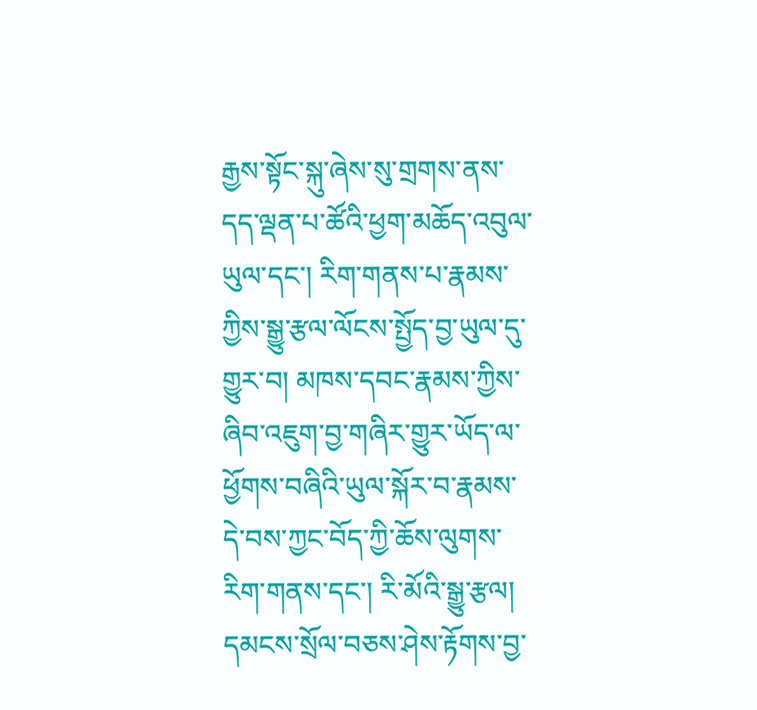རྒྱས་སྟོང་སྐུ་ཞེས་སུ་གྲགས་ནས་དད་ལྡན་པ་ཚོའི་ཕྱག་མཆོད་འབུལ་ཡུལ་དང་། རིག་གནས་པ་རྣམས་ཀྱིས་སྒྱུ་རྩལ་ལོངས་སྤྱོད་བྱ་ཡུལ་དུ་གྱུར་བ། མཁས་དབང་རྣམས་ཀྱིས་ཞིབ་འཇུག་བྱ་གཞིར་གྱུར་ཡོད་ལ་ཕྱོགས་བཞིའི་ཡུལ་སྐོར་བ་རྣམས་དེ་བས་ཀྱང་བོད་ཀྱི་ཆོས་ལུགས་རིག་གནས་དང་། རི་མོའི་སྒྱུ་རྩལ། དམངས་སྲོལ་བཅས་ཤེས་རྟོགས་བྱ་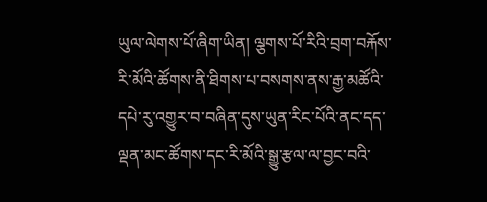ཡུལ་ལེགས་པོ་ཞིག་ཡིན། ལྕགས་པོ་རིའི་བྲག་བརྐོས་རི་མོའི་ཚོགས་ནི་ཐིགས་པ་བསགས་ནས་རྒྱ་མཚོའི་དཔེ་རུ་འགྱུར་བ་བཞིན་དུས་ཡུན་རིང་པོའི་ནང་དད་ལྡན་མང་ཚོགས་དང་རི་མོའི་སྒྱུ་རྩལ་ལ་བྱང་བའི་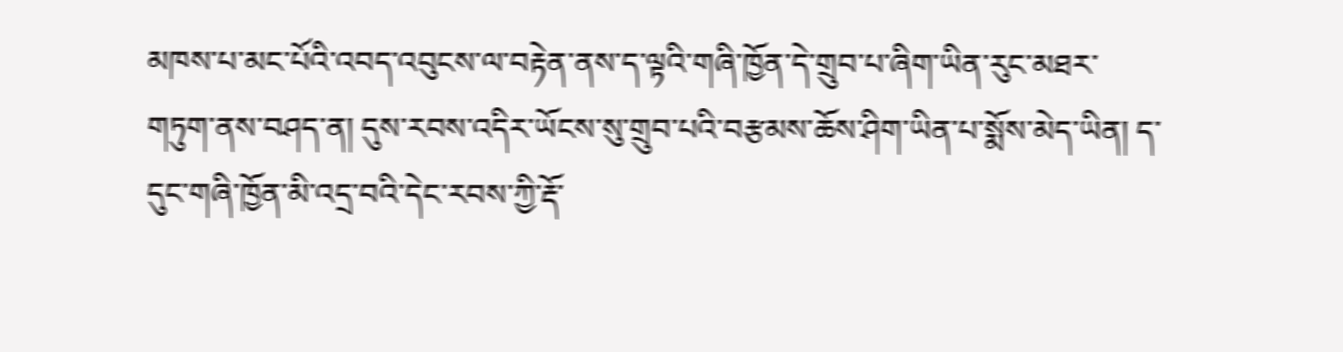མཁས་པ་མང་པོའི་འབད་འབུངས་ལ་བརྟེན་ནས་ད་ལྟའི་གཞི་ཁྱོན་དེ་གྲུབ་པ་ཞིག་ཡིན་རུང་མཐར་གཏུག་ནས་བཤད་ན། དུས་རབས་འདིར་ཡོངས་སུ་གྲུབ་པའི་བརྩམས་ཆོས་ཤིག་ཡིན་པ་སྨོས་མེད་ཡིན། ད་དུང་གཞི་ཁྱོན་མི་འདྲ་བའི་དེང་རབས་ཀྱི་རྡོ་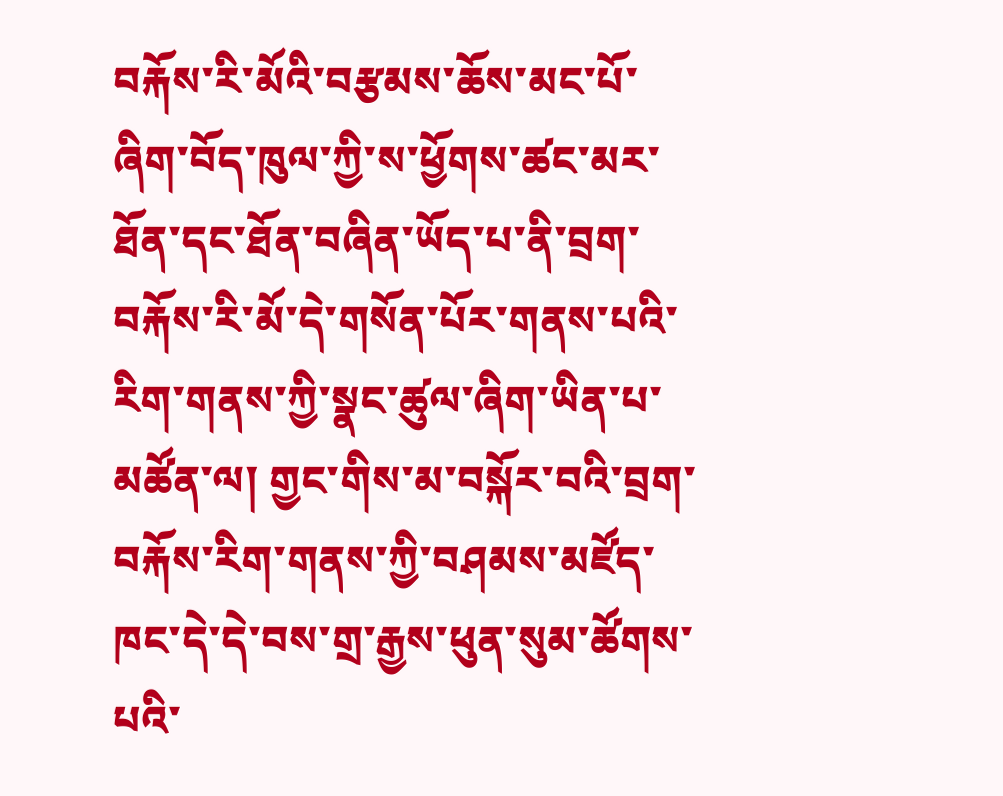བརྐོས་རི་མོའི་བརྩམས་ཆོས་མང་པོ་ཞིག་བོད་ཁུལ་ཀྱི་ས་ཕྱོགས་ཚང་མར་ཐོན་དང་ཐོན་བཞིན་ཡོད་པ་ནི་བྲག་བརྐོས་རི་མོ་དེ་གསོན་པོར་གནས་པའི་རིག་གནས་ཀྱི་སྣང་ཚུལ་ཞིག་ཡིན་པ་མཚོན་ལ། གྱང་གིས་མ་བསྐོར་བའི་བྲག་བརྐོས་རིག་གནས་ཀྱི་བཤམས་མཛོད་ཁང་དེ་དེ་བས་གྲ་རྒྱས་ཕུན་སུམ་ཚོགས་པའི་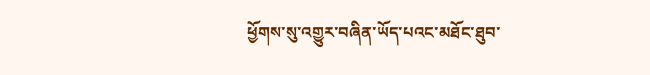ཕྱོགས་སུ་འགྱུར་བཞིན་ཡོད་པའང་མཐོང་ཐུབ་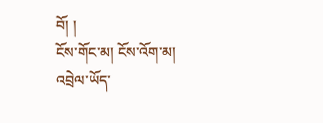བོ། །
ངོས་གོང་མ། ངོས་འོག་མ།
འབྲེལ་ཡོད་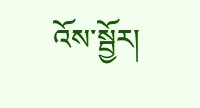འོས་སྦྱོར།